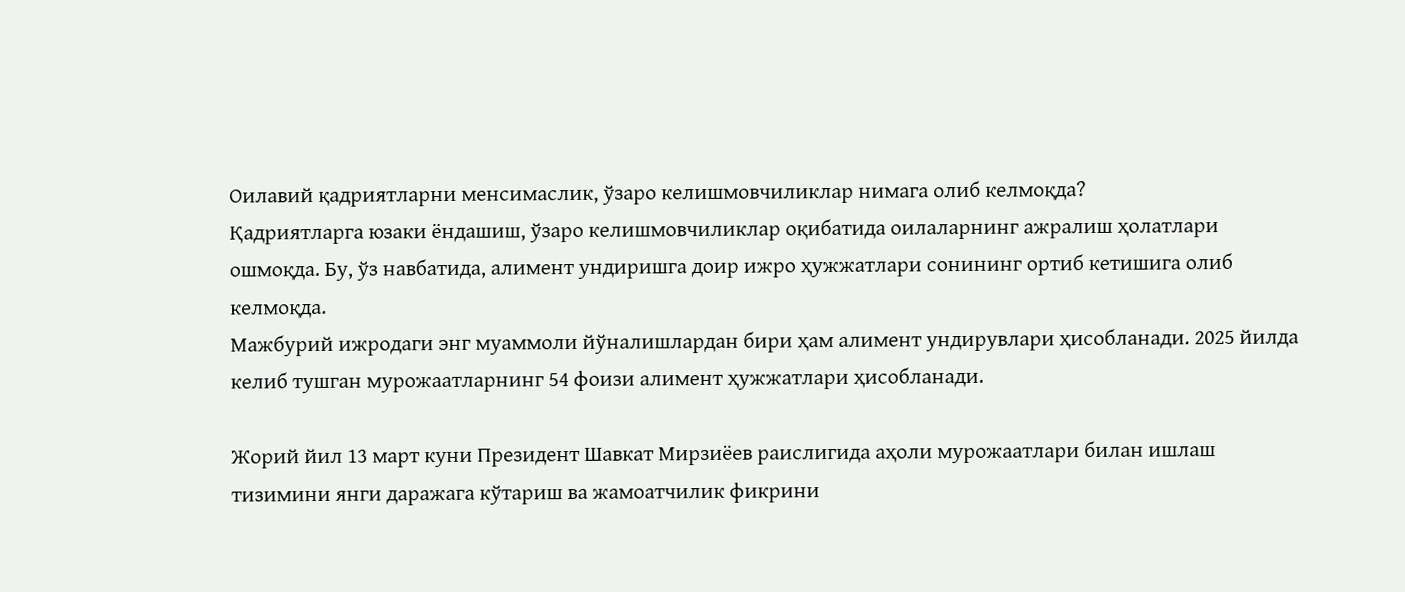Оилавий қадриятларни менсимаслик, ўзаро келишмовчиликлар нимага олиб келмоқда?
Қадриятларга юзаки ёндашиш, ўзаро келишмовчиликлар оқибатида оилаларнинг ажралиш ҳолатлари ошмоқда. Бу, ўз навбатида, алимент ундиришга доир ижро ҳужжатлари сонининг ортиб кетишига олиб келмоқда.
Мажбурий ижродаги энг муаммоли йўналишлардан бири ҳам алимент ундирувлари ҳисобланади. 2025 йилда келиб тушган мурожаатларнинг 54 фоизи алимент ҳужжатлари ҳисобланади.

Жорий йил 13 март куни Президент Шавкат Мирзиёев раислигида аҳоли мурожаатлари билан ишлаш тизимини янги даражага кўтариш ва жамоатчилик фикрини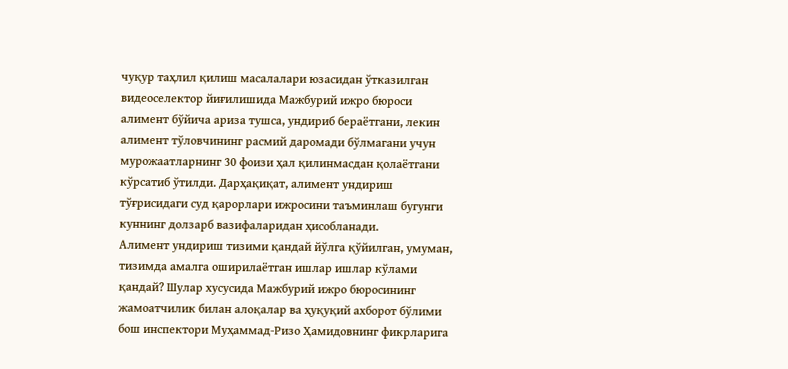чуқур таҳлил қилиш масалалари юзасидан ўтказилган видеоселектор йиғилишида Мажбурий ижро бюроси алимент бўйича ариза тушса, ундириб бераётгани, лекин алимент тўловчининг расмий даромади бўлмагани учун мурожаатларнинг 30 фоизи ҳал қилинмасдан қолаётгани кўрсатиб ўтилди. Дарҳақиқат, алимент ундириш тўғрисидаги суд қарорлари ижросини таъминлаш бугунги куннинг долзарб вазифаларидан ҳисобланади.
Алимент ундириш тизими қандай йўлга қўйилган, умуман, тизимда амалга оширилаётган ишлар ишлар кўлами қандай? Шулар хусусида Мажбурий ижро бюросининг жамоатчилик билан алоқалар ва ҳуқуқий ахборот бўлими бош инспектори Муҳаммад-Ризо Ҳамидовнинг фикрларига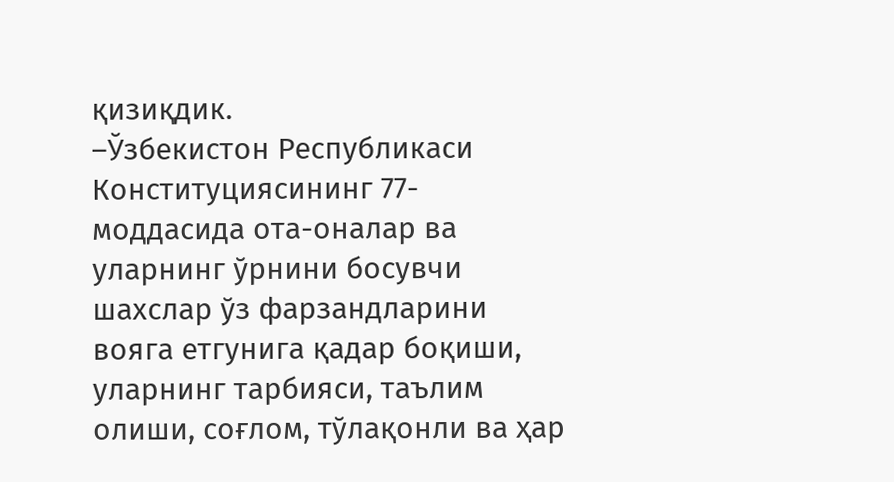қизиқдик.
–Ўзбекистон Республикаси Конституциясининг 77-моддасида ота-оналар ва уларнинг ўрнини босувчи шахслар ўз фарзандларини вояга етгунига қадар боқиши, уларнинг тарбияси, таълим олиши, соғлом, тўлақонли ва ҳар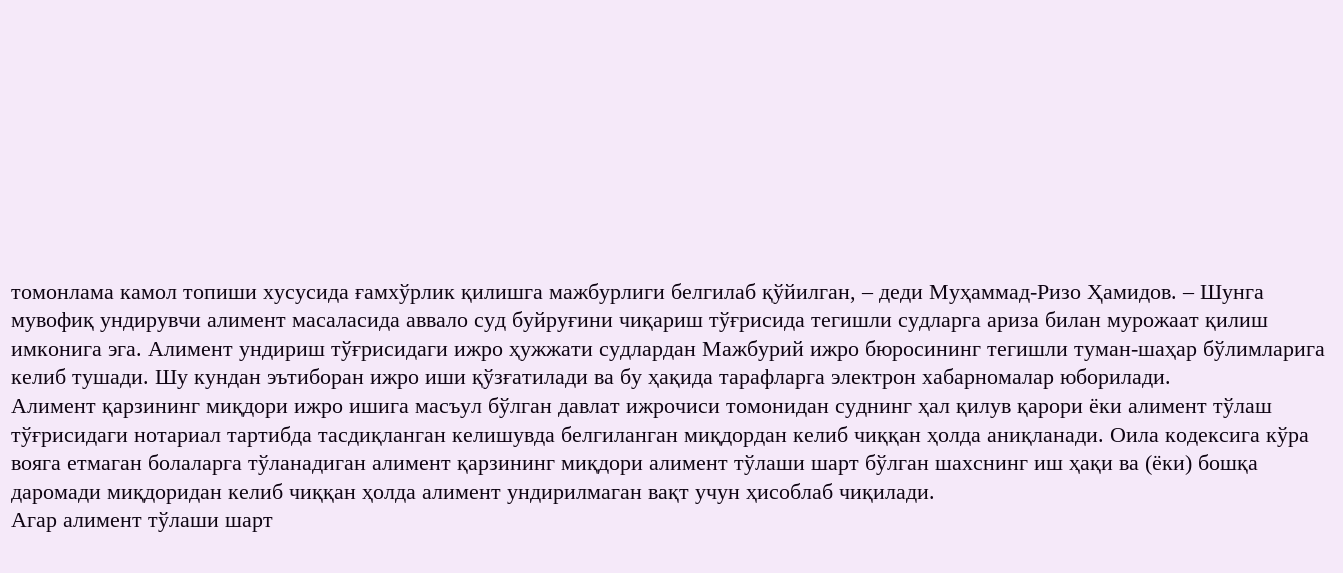томонлама камол топиши хусусида ғамхўрлик қилишга мажбурлиги белгилаб қўйилган, – деди Муҳаммад-Ризо Ҳамидов. – Шунга мувофиқ ундирувчи алимент масаласида аввало суд буйруғини чиқариш тўғрисида тегишли судларга ариза билан мурожаат қилиш имконига эга. Алимент ундириш тўғрисидаги ижро ҳужжати судлардан Мажбурий ижро бюросининг тегишли туман-шаҳар бўлимларига келиб тушади. Шу кундан эътиборан ижро иши қўзғатилади ва бу ҳақида тарафларга электрон хабарномалар юборилади.
Алимент қарзининг миқдори ижро ишига масъул бўлган давлат ижрочиси томонидан суднинг ҳал қилув қарори ёки алимент тўлаш тўғрисидаги нотариал тартибда тасдиқланган келишувда белгиланган миқдордан келиб чиққан ҳолда аниқланади. Оила кодексига кўра вояга етмаган болаларга тўланадиган алимент қарзининг миқдори алимент тўлаши шарт бўлган шахснинг иш ҳақи ва (ёки) бошқа даромади миқдоридан келиб чиққан ҳолда алимент ундирилмаган вақт учун ҳисоблаб чиқилади.
Агар алимент тўлаши шарт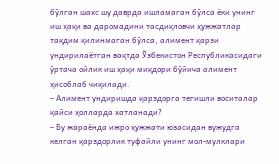бўлган шахс шу даврда ишламаган бўлса ёки унинг иш ҳақи ва даромадини тасдиқловчи ҳужжатлар тақдим қилинмаган бўлса, алимент қарзи ундирилаётган вақтда Ўзбекистон Республикасидаги ўртача ойлик иш ҳақи миқдори бўйича алимент ҳисоблаб чиқилади.
– Алимент ундиришда қарздорга тегишли воситалар қайси ҳолларда хатланади?
– Бу жараёнда ижро ҳужжати юзасидан вужудга келган қарздорлик туфайли унинг мол-мулклари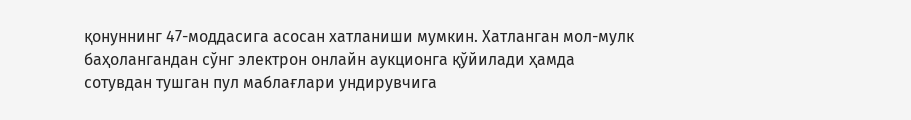қонуннинг 47-моддасига асосан хатланиши мумкин. Хатланган мол-мулк баҳолангандан сўнг электрон онлайн аукционга қўйилади ҳамда сотувдан тушган пул маблағлари ундирувчига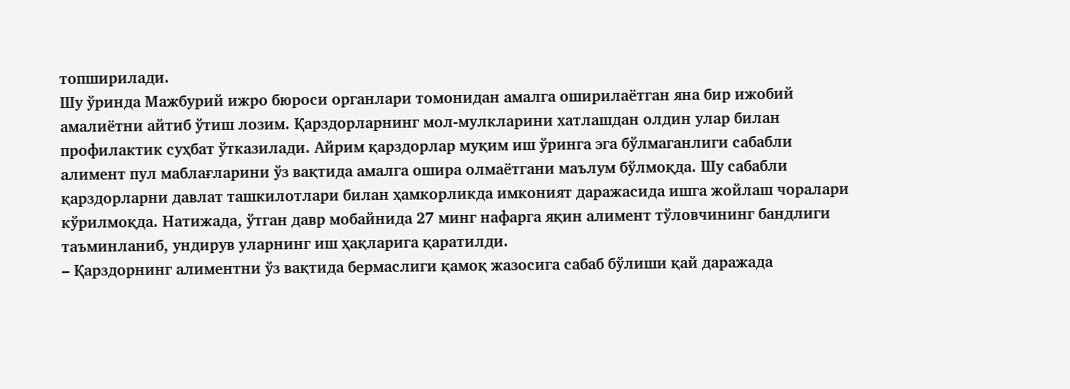топширилади.
Шу ўринда Мажбурий ижро бюроси органлари томонидан амалга оширилаётган яна бир ижобий амалиётни айтиб ўтиш лозим. Қарздорларнинг мол-мулкларини хатлашдан олдин улар билан профилактик суҳбат ўтказилади. Айрим қарздорлар муқим иш ўринга эга бўлмаганлиги сабабли алимент пул маблағларини ўз вақтида амалга ошира олмаётгани маълум бўлмоқда. Шу сабабли қарздорларни давлат ташкилотлари билан ҳамкорликда имконият даражасида ишга жойлаш чоралари кўрилмоқда. Натижада, ўтган давр мобайнида 27 минг нафарга яқин алимент тўловчининг бандлиги таъминланиб, ундирув уларнинг иш ҳақларига қаратилди.
– Қарздорнинг алиментни ўз вақтида бермаслиги қамоқ жазосига сабаб бўлиши қай даражада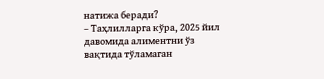натижа беради?
– Таҳлилларга кўра, 2025 йил давомида алиментни ўз вақтида тўламаган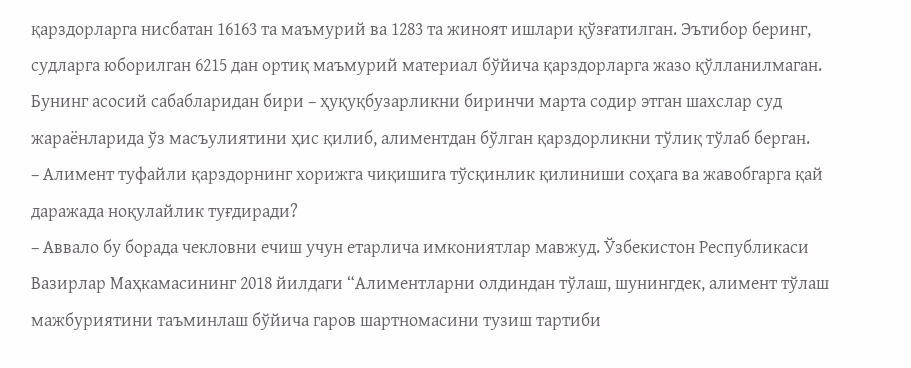қарздорларга нисбатан 16163 та маъмурий ва 1283 та жиноят ишлари қўзғатилган. Эътибор беринг, судларга юборилган 6215 дан ортиқ маъмурий материал бўйича қарздорларга жазо қўлланилмаган.
Бунинг асосий сабабларидан бири – ҳуқуқбузарликни биринчи марта содир этган шахслар суд жараёнларида ўз масъулиятини ҳис қилиб, алиментдан бўлган қарздорликни тўлиқ тўлаб берган.
– Алимент туфайли қарздорнинг хорижга чиқишига тўсқинлик қилиниши соҳага ва жавобгарга қай даражада ноқулайлик туғдиради?
– Аввало бу борада чекловни ечиш учун етарлича имкониятлар мавжуд. Ўзбекистон Республикаси Вазирлар Маҳкамасининг 2018 йилдаги “Алиментларни олдиндан тўлаш, шунингдек, алимент тўлаш мажбуриятини таъминлаш бўйича гаров шартномасини тузиш тартиби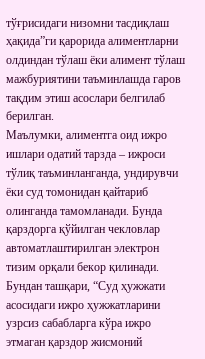тўғрисидаги низомни тасдиқлаш ҳақида”ги қарорида алиментларни олдиндан тўлаш ёки алимент тўлаш мажбуриятини таъминлашда гаров тақдим этиш асослари белгилаб берилган.
Маълумки, алиментга оид ижро ишлари одатий тарзда – ижроси тўлиқ таъминланганда, ундирувчи ёки суд томонидан қайтариб олинганда тамомланади. Бунда қарздорга қўйилган чекловлар автоматлаштирилган электрон тизим орқали бекор қилинади.
Бундан ташқари, “Суд ҳужжати асосидаги ижро ҳужжатларини узрсиз сабабларга кўра ижро этмаган қарздор жисмоний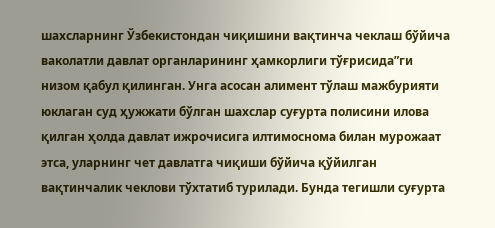шахсларнинг Ўзбекистондан чиқишини вақтинча чеклаш бўйича ваколатли давлат органларининг ҳамкорлиги тўғрисида”ги низом қабул қилинган. Унга асосан алимент тўлаш мажбурияти юклаган суд ҳужжати бўлган шахслар суғурта полисини илова қилган ҳолда давлат ижрочисига илтимоснома билан мурожаат этса, уларнинг чет давлатга чиқиши бўйича қўйилган вақтинчалик чеклови тўхтатиб турилади. Бунда тегишли суғурта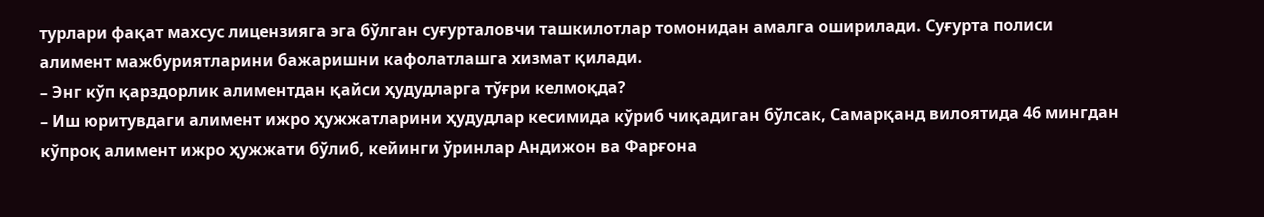турлари фақат махсус лицензияга эга бўлган суғурталовчи ташкилотлар томонидан амалга оширилади. Суғурта полиси алимент мажбуриятларини бажаришни кафолатлашга хизмат қилади.
– Энг кўп қарздорлик алиментдан қайси ҳудудларга тўғри келмоқда?
– Иш юритувдаги алимент ижро ҳужжатларини ҳудудлар кесимида кўриб чиқадиган бўлсак, Самарқанд вилоятида 46 мингдан кўпроқ алимент ижро ҳужжати бўлиб, кейинги ўринлар Андижон ва Фарғона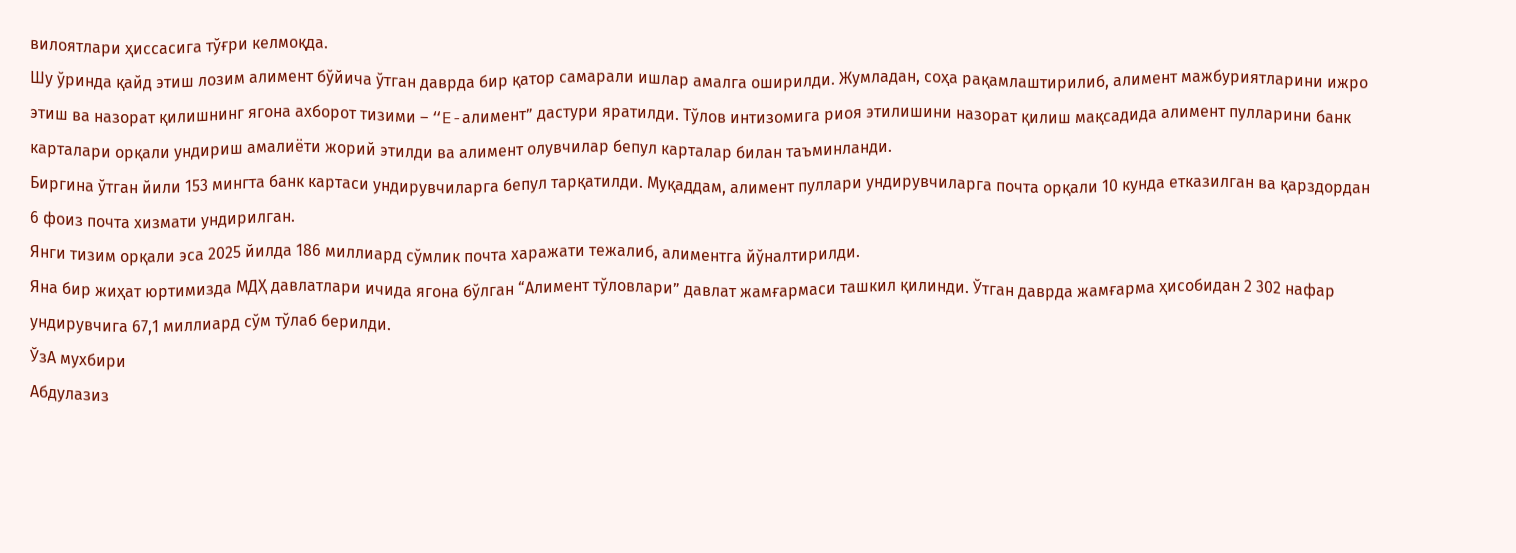вилоятлари ҳиссасига тўғри келмоқда.
Шу ўринда қайд этиш лозим алимент бўйича ўтган даврда бир қатор самарали ишлар амалга оширилди. Жумладан, соҳа рақамлаштирилиб, алимент мажбуриятларини ижро этиш ва назорат қилишнинг ягона ахборот тизими – “E-алимент” дастури яратилди. Тўлов интизомига риоя этилишини назорат қилиш мақсадида алимент пулларини банк карталари орқали ундириш амалиёти жорий этилди ва алимент олувчилар бепул карталар билан таъминланди.
Биргина ўтган йили 153 мингта банк картаси ундирувчиларга бепул тарқатилди. Муқаддам, алимент пуллари ундирувчиларга почта орқали 10 кунда етказилган ва қарздордан 6 фоиз почта хизмати ундирилган.
Янги тизим орқали эса 2025 йилда 186 миллиард сўмлик почта харажати тежалиб, алиментга йўналтирилди.
Яна бир жиҳат юртимизда МДҲ давлатлари ичида ягона бўлган “Алимент тўловлари” давлат жамғармаси ташкил қилинди. Ўтган даврда жамғарма ҳисобидан 2 302 нафар ундирувчига 67,1 миллиард сўм тўлаб берилди.
ЎзА мухбири
Абдулазиз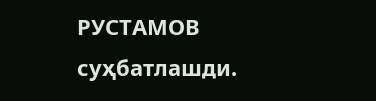РУСТАМОВ
суҳбатлашди.